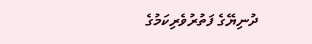ދުނިޔޭގެ ފަތުރުވެރިކަމުގެ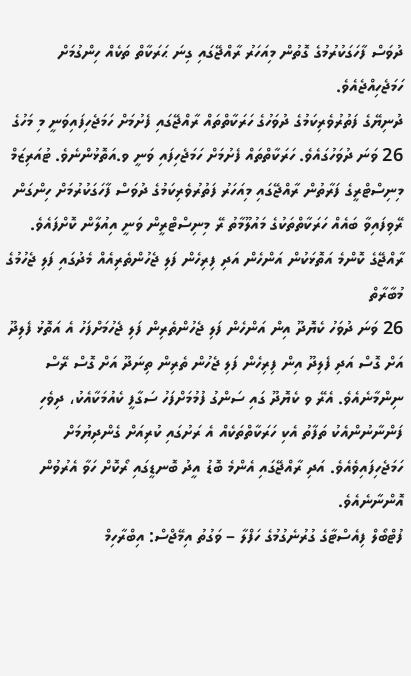ދުވަސް ފާހަގަކުރުމުގެ ގޮތުން މިއަހަރު ރާއްޖޭގައި ގިނަ ޙަރަކާތް ތަކެއް ހިންގުމަށް ހަމަޖެހިއްޖެއެވެ.
ދުނިޔޭގެ ފަތުރުވެރިކަމުގެ ދުވަހުގެ ހަރަކާތްތައް ރާއްޖޭގައި ފެށުމަށް ހަމަޖެހިފައިވަނީ މި މަހުގެ 26 ވަނަ ދުވަހުގައެވެ. ހަރަކާތްތައް ފެށުމަށް ހަމަޖެހިފައި ވަނީ ވ.އަތޮޅުންނެވެ. ޓުއަރިޒަމް މިނިސްޓްރީގެ ފަރާތުން ރާއްޖޭގައި މިއަހަރު ފަތުރުވެރިކަމުގެ ދުވަސް ފާހަގަކުރުމަށް ހިންގަން ރޭވިފައިވާ ބައެއް ހަރަކާތްތަކުގެ މައުލޫމާތު ރޭ މިނިސްޓްރީން ވަނީ އިއުލާން ކޮށްފައެވެ.
ރާއްޖޭގެ ކޮންމެ އަތޮޅަކުން އަންހެން އަދި ފިރިހެން ފަލި ޖެހުންތެރިއެއް މެދުގައި ފަލި ޖެހުމުގެ މުބާރާތް
26 ވަނަ ދުވަހު ކެޔޮދޫ އިން އަންހެން ފަލި ޖެހުންތެރިން ފަލި ޖެހުމަށްފަހު އެ އަތޮޅު ފެލިދޫ އަށް ގޮސް އަދި ފެލިދޫ އިން ފިރިހެން ފަލި ޖެހުން ތެރިން ތިނަދޫ އަށް ގޮސް ރޭސް ނިންމާނެއެވެ. އެރޭ ވ ކެޔޮދޫ ގައި ސަންގު ފުމުމަށްފަހު ސަގާފީ ކެއުމަކާއެކު، ދިވެހި ފަންނާނުންއެކު ތަފާތު އެކި ހަރަކާތްތަކެއް އެ ރަށުގައި ކުރިއަށް ގެންދިޔުމަށް ހަމަޖެހިފައިވެއެވެ. އަދި ރާއްޖޭގައި އެންމެ ބޮޑު އީދު ބޮނޑީގައި ރޯކޮށް ހަވާ އެރުވުން އޮންނާނެއެވެ.
ފުޓްބޯލް ފިއެސްޓާގެ ގުރުނެގުމުގެ ހަފްލާ – ވަގުތު އިމޭޖްސް: އިބްރާހިމް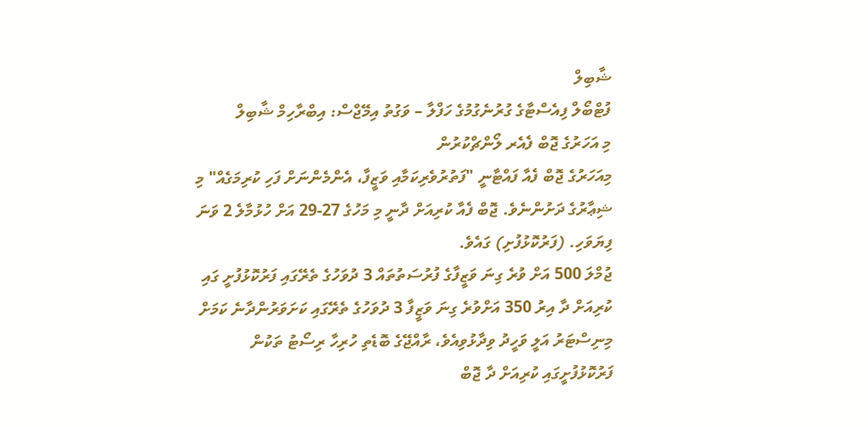ޝާބިލް
ފުޓްބޯލް ފިއެސްޓާގެ ގުރުނެގުމުގެ ހަފްލާ – ވަގުތު އިމޭޖްސް: އިބްރާހިމް ޝާބިލް
މި އަހަރުގެ ޖޮބް ފެއެރ ލޯންޗްކުރުން
މިއަހަރުގެ ޖޮބް ފެއާ ފައްޓާނީ "ފަތުރުވެރިކަމާއި ވަޒީފާ، އެންމެންނަށް ފަހި ކުރިމަގެއް" މި ޝިޢާރުގެ ދަށުންނެވެ. ޖޮބް ފެއާ ކުރިއަށް ދާނީ މި މަހުގެ 27-29 އަށް ހުޅުމާލެ 2 ވަނަ ފިޔަވަހި. (ފަރުކޮޅުފުށި) ގައެވެ.
ޖުމްލަ 500 އަށް ވުރެ ގިނަ ވަޒީފާގެ ފުރުސަތުތައް 3 ދުވަހުގެ ތެރޭގައި ފަރުކޮޅުފުށީ ގައި ކުރިއަށް ދާ އިރު 350 އަށްވުރެ ގިނަ ވަޒީފާ 3 ދުވަހުގެ ތެރޭގައި ކަށަވަރުންދާނެ ކަމަށް މިނިސްޓަރު އަލީ ވަހީދު ވިދާޅުވިއެވެ، ރާއްޖޭގެ ބޮޑެތި ހުރިހާ ރިސޯޓު ތަކުން ފަރުކޮޅުފުށީގައި ކުރިއަށް ދާ ޖޮބް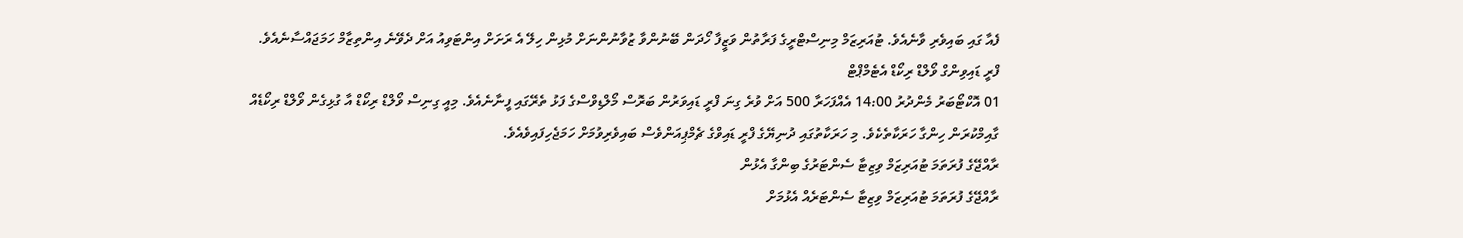ފެއާ ގައި ބައިވެރި ވާނެއެވެ. ޓުއަރިޒަމް މިނިސްޓްރީގެ ފަރާތުން ވަޒީފާ ހޯދަން ބޭނުންވާ ޒުވާނުންނަށް މުޅިން ހިލޭ އެ ރަށަށް އިންޓަވިއު އަށް ދެވޭނެ އިންތިޒާމް ހަމަޖައްސާނެއެވެ.
ފްރީ ޑައިވިންގް ވޯލްޑް ރިކޯޑް އެޓެމްޕްޓް
01 އޮކްޓޯބަރު މެންދުރު 14:00 އެއްފަހަރާ 500 އަށް ވުރެ ގިނަ ފްރީ ޑައިވަރުން ބަރޮސް މޯލްޑިވްސްގެ ފަޅު ތެރޭގައި ފީނާނެއެވެ. މިއީ ގިނިސް ވޯލްޑް ރިކޯޑް އާ ގުޅިގެން ވޯލްޑް ރިކޯޑެއް ގާއިމްކުރަން ހިންގާ ހަރަކާތެކެވެ. މި ހަރަކާތުގައި ދުނިޔޭގެ ފްރީ ޑައިވްގެ ޗެމްޕިއަންވެސް ބައިވެރިވުމަށް ހަމަޖެހިފައިވެއެވެ.
ރާއްޖޭގެ ފުރަތަމަ ޓުއަރިޒަމް ވިޒިޓާ ސެންޓަރުގެ ބިންގާ އެޅުން
ރާއްޖޭގެ ފުރަތަމަ ޓުއަރިޒަމް ވިޒިޓާ ސެންޓަރެއް އެޅުމަށް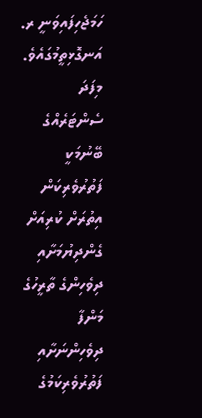ހަމަޖެހިފައިވަނީ ރ. އަނގޮޅިތީމުގައެވެ. މިފަދަ ސެންޓަރެއްގެ ބޭނުމަކީ ފަތުރުވެރިކަން އިތުރަށް ކުރިއަށް ގެންދިޔުމަށާއި ދިވެހިންގެ ތާރީހުގެ މަންފާ ދިވެހިންނަށާއި ފަތުރުވެރިކަމުގެ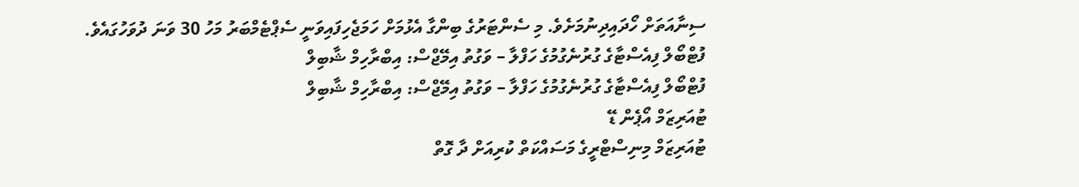ސިނާއަތަށް ހޯދައިދިނުމަށެވެ. މި ސެންޓަރުގެ ބިންގާ އެޅުމަށް ހަމަޖެހިފައިވަނީ ސެޕްޓެމްބަރު މަހު 30 ވަނަ ދުވަހުގައެވެ.
ފުޓްބޯލް ފިއެސްޓާގެ ގުރުނެގުމުގެ ހަފްލާ – ވަގުތު އިމޭޖްސް: އިބްރާހިމް ޝާބިލް
ފުޓްބޯލް ފިއެސްޓާގެ ގުރުނެގުމުގެ ހަފްލާ – ވަގުތު އިމޭޖްސް: އިބްރާހިމް ޝާބިލް
ޓުއަރިޒަމް އޯޕެން ޑޭ
ޓުއަރިޒަމް މިނިސްޓްރީގެ މަސައްކަތް ކުރިއަށް ދާ ގޮތް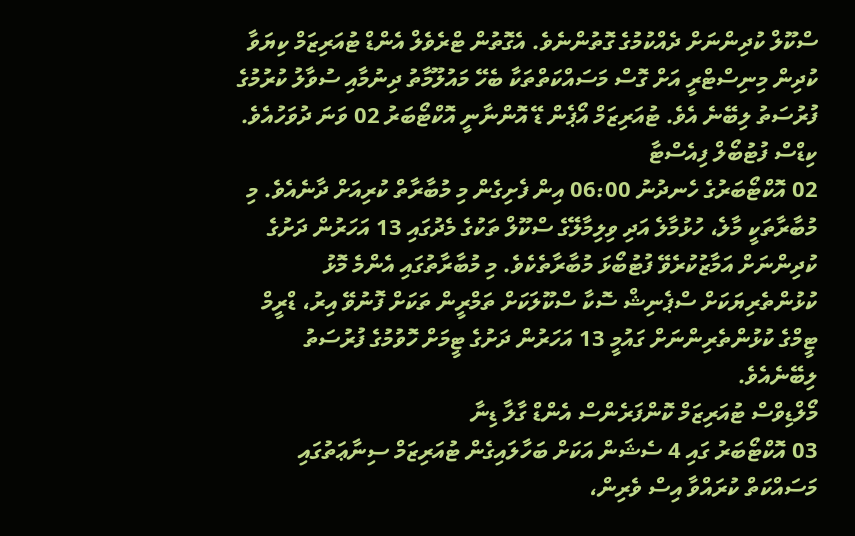ސްކޫލް ކުދިންނަށް ދެއްކުމުގެ ގޮތުންނެވެ. އެގޮތުން ޓްރެވެލް އެންޑް ޓުއަރިޒަމް ކިޔަވާ ކުދިން މިނިސްޓްރީ އަށް ގޮސް މަސައްކަތްތަކާ ބެހޭ މައުލޫމާތު ދިނުމާއި ސުވާލު ކުރުމުގެ ފުރުސަތު ލިބޭނެ އެވެ. ޓުއަރިޒަމް އޯޕެން ޑޭ އޮންނާނީ އޮކްޓޯބަރު 02 ވަނަ ދުވަހުއެވެ.
ކިޑްސް ފުޓުބޯލް ފިއެސްޓާ
02 އޮކްޓޯބަރުގެ ހެނދުނު 06:00 އިން ފެށިގެން މި މުބާރާތް ކުރިއަށް ދާނެއެވެ. މި މުބާރާތަކީ މާލެ، ހުޅުމާލެ އަދި ވިލިމާލޭގެ ސްކޫލް ތަކުގެ މެދުގައި 13 އަހަރުން ދަށުގެ ކުދިންނަށް އަމާޒުކުރެވޭ ފުޓުބޯޅަ މުބާރާތެކެވެ. މި މުބާރާތުގައި އެންމެ މޮޅު ކުޅުންތެރިޔަކަށް ސްޕެނިޝް ސޮކާ ސްކޫލަކަށް ތަމްރީން ތަކަށް ފޮނުވޭ އިރު، ޑްރީމް ޓީމްގެ ކުޅުންތެރިންނަށް ގައުމީ 13 އަހަރުން ދަށުގެ ޓީމަށް ހޮވުމުގެ ފުރުސަތު ލިބޭނެއެވެ.
މޯލްޑިވްސް ޓުއަރިޒަމް ކޮންފަރެންސް އެންޑް ގާލާ ޑިނާ
03 އޮކްޓޯބަރު ގައި 4 ސެޝަން އަކަށް ބަހާލައިގެން ޓުއަރިޒަމް ސިނާޢަތުގައި މަސައްކަތް ކުރައްވާ އިސް ވެރިން،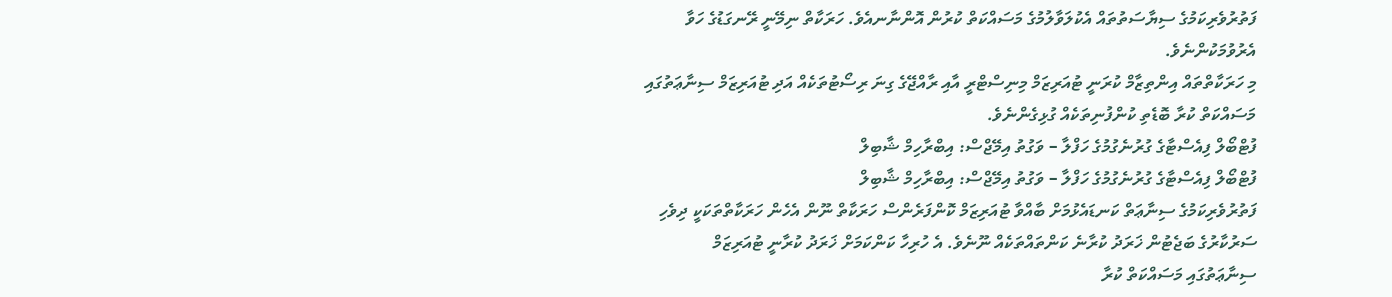ފަތުރުވެރިކަމުގެ ސިޔާސަތުތައް އެކުލަވާލުމުގެ މަސައްކަތް ކުރުން އޮންނާނއެވެ. ހަރަކާތް ނިމޭނީ ރޭނގަޑުގެ ހަވާ އެރުވުމަކުންނެވެ.
މި ހަރަކާތްތައް އިންތިޒާމް ކުރަނީ ޓުއަރިޒަމް މިނިސްޓްރީ އާއި ރާއްޖޭގެ ގިނަ ރިސޯޓުތަކެއް އަދި ޓުއަރިޒަމް ސިނާޢަތުގައި މަސައްކަތް ކުރާ ބޮޑެތި ކުންފުނިތަކެއް ގުޅިގެންނެވެ.
ފުޓްބޯލް ފިއެސްޓާގެ ގުރުނެގުމުގެ ހަފްލާ – ވަގުތު އިމޭޖްސް: އިބްރާހިމް ޝާބިލް
ފުޓްބޯލް ފިއެސްޓާގެ ގުރުނެގުމުގެ ހަފްލާ – ވަގުތު އިމޭޖްސް: އިބްރާހިމް ޝާބިލް
ފަތުރުވެރިކަމުގެ ސިނާޢަތް ކަނޑައެޅުމަށް ބާއްވާ ޓުއަރިޒަމް ކޮންފަރެންސް ހަރަކާތް ނޫން އެހެން ހަރަކާތްތަކަކީ ދިވެހި ސަރުކާރުގެ ބަޖެޓުން ޚަރަދު ކުރާނެ ކަންތައްތަކެއް ނޫނެވެ. އެ ހުރިހާ ކަންކަމަށް ޚަރަދު ކުރާނީ ޓުއަރިޒަމް ސިނާޢަތުގައި މަސައްކަތް ކުރާ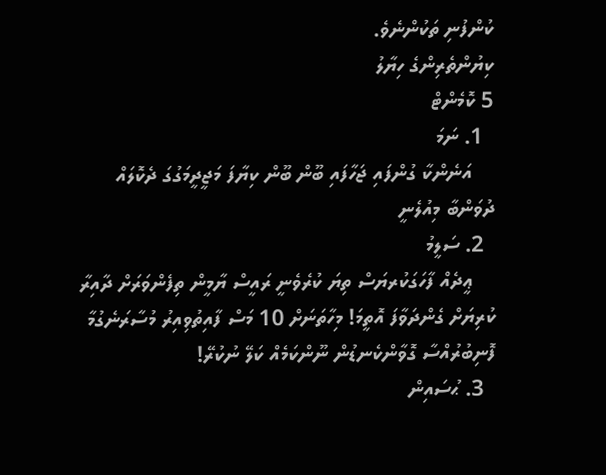ކުންފުނި ތަކުންނެވެ.
ކިޔުންތެރިންގެ ހިޔާލު
5 ކޮމެންޓް
  1. ނަމަ
    އަނެންކާ ގުންފައި ޖަހާފައި ބޫން ބޫން ކިޔާފަ މަޖީދީމަގުގަ ދެކޮލައް ދުވަންބާ މިއުލެނީ
  2. ސަލީމު
    ޢީދެއް ފާހަގަކުރޔަސް ތިޔަ ކުރެވެނީ ރައީސް ޔާމީން ތިފެންވަރަށް ދާއިރާ ކުރިޔަށް ގެންދަވާފަ އޮތީމަ! މިހާތަނަށް 10 މަސް ފާއިތުވިއިރު މުސާރަނެގުމާ ފޮނިބުރުއްސާ ގޮވާންކެނޑުން ނޫންކަމެއް ކަލޭ ނުކުރޭ!
  3. ޙުސައިން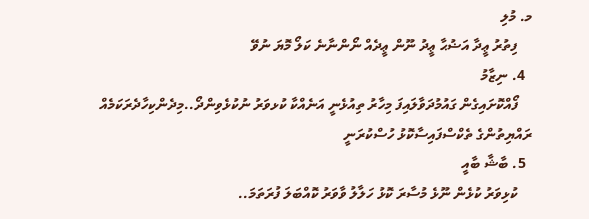މ. މުލި
    ފިތުރު ޢީދާ އަޟުޙާ ޢީދު ނޫން ޢީދެއް ނޯންނާނެ ކަލޯ މޮޔަ ނުވޭ
  4. ނިޒާމު
    ފޯއްކޮށައިގެން ގައުމުދަވާލައިފަ މިހާރު ތިއުޅެނީ އަނެއްކާ ކުޅވަރު ނުކުޅެވިންދޯ..މިދެންކިހާދެރަކަމެއް ރައްޔިތުންގެ ތެކްސްފައިސާކޮޅު ހުސްކުރަނީ
  5. ބާޝާ ބާއީ
    ކުޅިވަރު ކުޅެން ނޫޅެ މުސާރަ ކޮޅު ހަލާލު ވާވަރު ކޮއްބަލަ ފުރަތަމަ..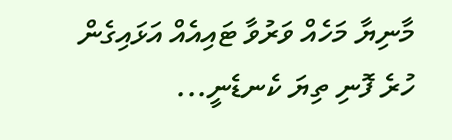މާނިޔާ މަހެއް ވަރުވާ ޓައިއެއް އަޅައިގެން ހުރެ ފޮނި ތިޔަ ކެނޑެނީ...